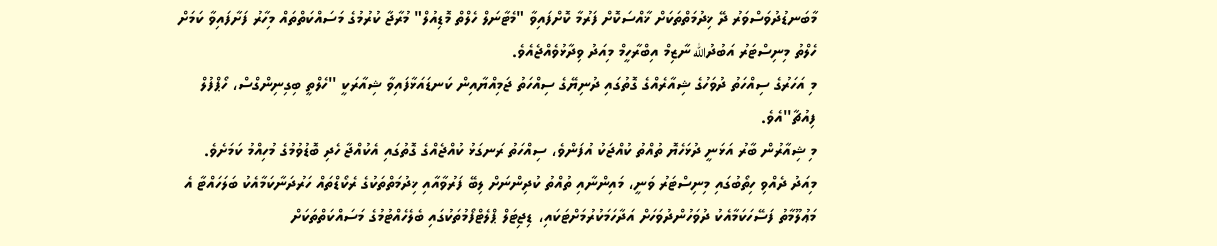މާބަނޑުދުވަސްވަރު ދޭ ޚިދުމަތްތަކަށް ޚާއްސަކޮށް ފަރުމާ ކޮށްފައިވާ "މެޓާނަލް ހެލްތް މޮޑިއުލް" މުރާޖާ ކުރުމުގެ މަސައްކަތްތައް މިހާރު ފަށާފައިވާ ކަމަށް ހެލްތު މިނިސްޓަރު އަބުދުالله ނާޒިމް އިބްރާހީމް މިއަދު ވިދާޅުވެއްޖެއެވެ.
މި އަހަރުގެ ސިއްހަތު ދުވަހުގެ ޝިއާރެއްގެ ގޮތުގައި ދުނިޔޭގެ ސިއްހަތު ޖަމިއްޔާއިން ކަނޑައަޅާފައިވާ ޝިއާރަކީ ''ހެލްތީ ބިގިނިންގްސް، ހޯޕްފުލް ފިއުޗާ''އެވެ.
މި ޝިއާރުން ބާރު އަޅަނީ ދުޅަހެޔޮ ތުއްތު ކުއްޖަކު އުފަންވެ، ސިއްހަތު ރަނގަޅު ކުއްޖެއްގެ ގޮތުގައި އެކުއްޖާ ހެދި ބޮޑުވުމުގެ މުހިއްމު ކަމަށެވެ.
މިއަދު ދެއްވި ހިތޯބުގައި މިނިސްޓަރު ވަނީ، މައިންނާއި ތުއްތު ކުދިންނަށް ލިބޭ ފަރުވާއާއި ޚިދުމަތްތަކުގެ ރެކޯޑްތައް ހަރުދަނާކަމާއެކު ބަލަހައްޓާ އެ މަޢުލޫމާތު ފަސޭހަކަމާއެކު ދުވަހުންދުވަހަށް އަދާހަމަކުރުމަށްޓަކައި، ޑިޖިޓަލް ޕްލެޓްފޯމުތަކުގައި ބެލެހެއްޓުމުގެ މަސައްކަތްތަކަށް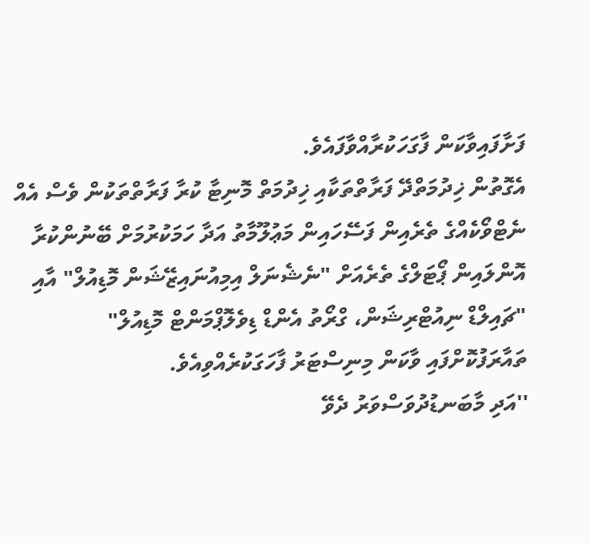ފަށާފައިވާކަން ފާގަހަކުރާއްވާފައެވެ.
އެގޮތުން ޚިދުމަތްދޭ ފަރާތްތަކާއި ޚިދުމަތް މޮނިޓާ ކުރާ ފަރާތްތަކުން ވެސް އެއް ނެޓްވޯކެއްގެ ތެރެއިން ފަސޭހައިން މަޢުލޫމާތު އަދާ ހަމަކުރުމަށް ބޭނުންކުރާ އޮންލައިން ޕޯޓަލްގެ ތެރެއަށް "ނެޝެނަލް އިމިއުނައިޒޭޝަން މޮޑިއުލް" އާއި "ޗައިލްޑް ނިއުޓްރިޝަން، ގްރޯތު އެންޑް ޑިވެލޮޕްމަންޓް މޮޑިއުލް" ތައާރަފުކޮށްފައި ވާކަން މިނިސްޓަރު ފާހަގަކުރެއްވިއެވެ.
''އަދި މާބަނޑުދުވަސްވަރު ދެވޭ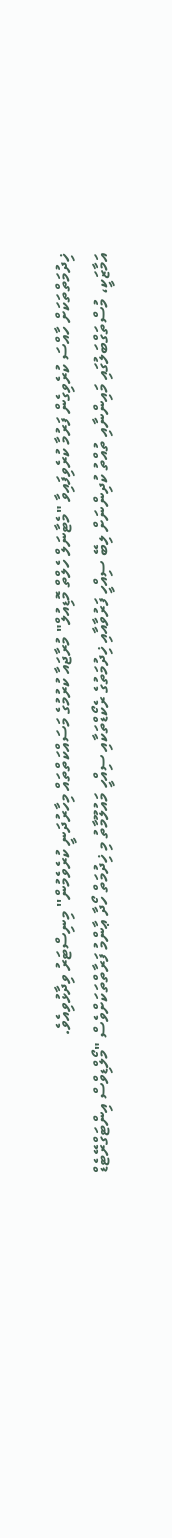ޚިދުމަތްތަކަށް ހާއްސަ ކުރެވިގެން ފަރުމާ ކުރެވިފައިވާ "މެޓާނަލް ހެލްތް މޮޑިއުލް" މުރާޖައާ ކުރުމުގެ މަސައްކަތްތައް މިހާރުދަނީ ކުރެވެމުން'' މިނިސްޓަރު ވިދާޅުވިއެވެ.
އަމާޒަކީ، މުސްތަގްބަލުގައި މައިންނާއި ތުއްތު ކުދިންނަށް ލިބޭ ސިއްހީ ފަރުވާއާއި ޚިދުމަތުގެ ރެކޯޑްތަކާއި ސިއްހީ މައުލޫމާތު މި ޚިދުމަތް ހޯދާ ޢާންމު ފަރާތްތަކަށްވެސް "މޯލްޑިވްސް އިންޓަގްރޭޓެޑް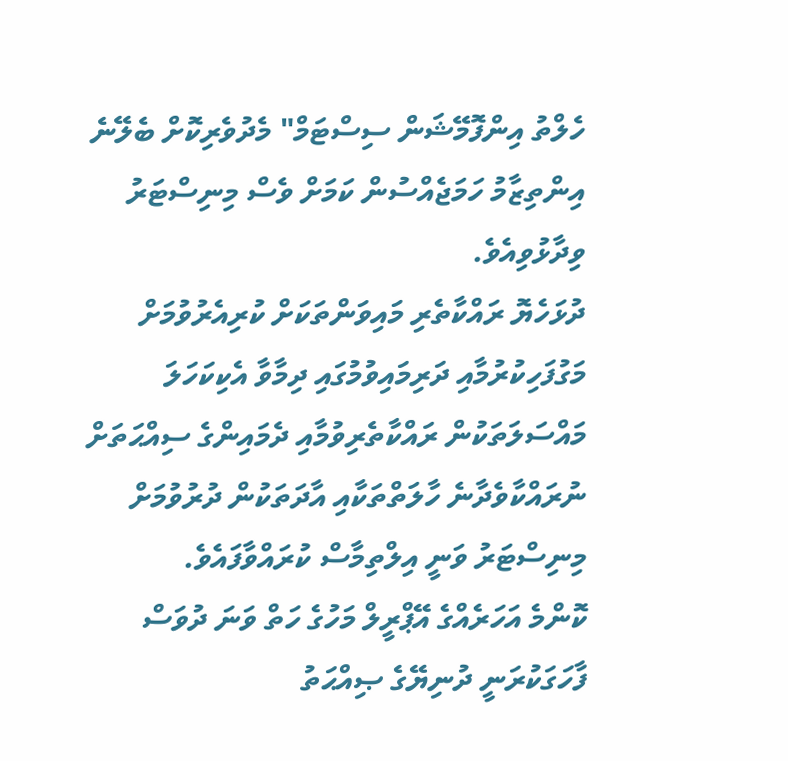ހެލްތު އިންފޮމޭޝަން ސިސްޓަމް" މެދުވެރިކޮށް ބެލޭނެ އިންތިޒާމު ހަމަޖެއްސުން ކަމަށް ވެސް މިނިސްޓަރު ވިދާޅުވިއެވެ.
ދުޅަހެޔޮ ރައްކާތެރި މައިވަންތަކަށް ކުރިއެރުވުމަށް މަގުފަހިކުރުމާއި ދަރިމައިވުމުގައި ދިމާވާ އެކިކަހަލަ މައްސަލަތަކުން ރައްކާތެރިވުމާއި ދެމައިންގެ ސިއްޙަތަށް ނުރައްކާވެދާނެ ހާލަތްތަކާއި އާދަތަކުން ދުރުވުމަށް މިނިސްޓަރު ވަނީ އިލްތިމާސް ކުރައްވާފައެވެ.
ކޮންމެ އަހަރެއްގެ އޭޕްރީލް މަހުގެ ހަތް ވަނަ ދުވަސް ފާހަގަކުރަނީ ދުނިޔޭގެ ޞިއްޙަތު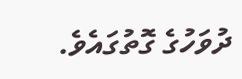ދުވަހުގެ ގޮތުގައެވެ.